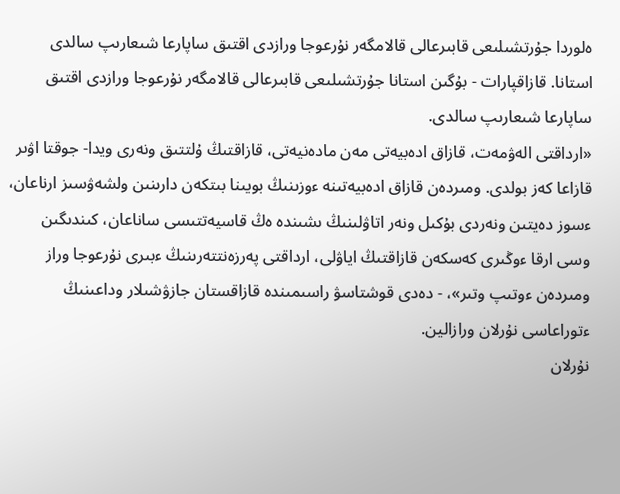ەلوردا جۇرتشىلىعى قابىرعالى قالامگەر نۇرعوجا ورازدى اقتىق ساپارعا شىعارىپ سالدى
استانا. قازاقپارات - بۇگىن استانا جۇرتشىلىعى قابىرعالى قالامگەر نۇرعوجا ورازدى اقتىق ساپارعا شىعارىپ سالدى.
«ارداقتى الەۋمەت، قازاق ادەبيەتى مەن مادەنيەتى، قازاقتىڭ ۇلتتىق ونەرى ويدا- جوقتا اۋىر قازاعا كەز بولدى. ومىردەن قازاق ادەبيەتىنە ءوزىنىڭ بويىنا بىتكەن دارىنىن ولشەۋسىز ارناعان، ءسوز دەيتىن ونەردى بۇكىل ونەر اتاۋلىنىڭ ىشىندە ەڭ قاسيەتتىسى ساناعان، كىندىگىن وسى ارقا ءوڭىرى كەسكەن قازاقتىڭ اياۋلى، ارداقتى پەرزەنتتەرىنىڭ ءبىرى نۇرعوجا وراز ومىردەن ءوتىپ وتىر»، - دەدى قوشتاسۋ راسىمىندە قازاقستان جازۋشىلار وداعىنىڭ ءتوراعاسى نۇرلان ورازالين.
نۇرلان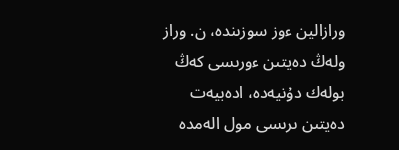ورازالين ءوز سوزىندە، ن. وراز ولەڭ دەيتىن ءورىسى كەڭ بولەك دۇنيەدە، ادەبيەت دەيتىن ىرىسى مول الەمدە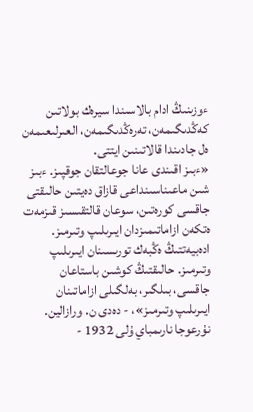ءوزىنىڭ ادام بالاسىندا سيرەك بولاتىن كەڭدىگىمەن، تەرەڭدىگىمەن، العىرلىعىمەن ەل جادىندا قالاتىنىن ايتتى.
«ءبىز اقىندى عانا جوعالتقان جوقپىز. ءبىز شىن ماعىناسىنداعى قازاق دەيتىن حالىقتى جاقسى كورەتىن، سوعان قالتقىسىز قىزمەت ەتكەن ازاماتىمىزدان ايىرىلىپ وتىرمىز. ادەبيەتتىڭ ەڭبەك تورىسىنان ايىرىلىپ وتىرمىز. حالىقتىڭ كوشىن باستاعان جاقسى، بىلگىر، بەلگىلى ازاماتىنان ايىرىلىپ وتىرمىز»، - دەدى ن. ورازالين.
نۇرعوجا نارىمباي ۇلى 1932 -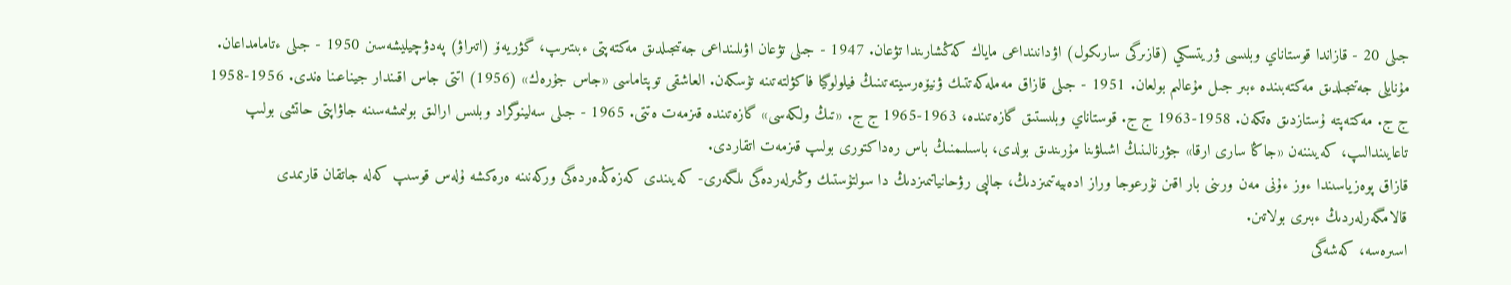جىلى 20 - قازاندا قوستاناي وبلىسى ۋريتسكي (قازىرگى سارىكول) اۋدانىنداعى ماياك كەڭشارىندا تۋعان. 1947 - جىلى تۋعان اۋىلىنداعى جەتىجىلدىق مەكتەپتى ءبىتىرىپ، گۋريەۆ (اتىراۋ) پەدۋچيليشەسىن 1950 - جىلى ءتامامداعان. مۇنايلى جەتىجىلدىق مەكتەبىندە ءبىر جىل مۇعالىم بولعان. 1951 - جىلى قازاق مەملەكەتتىك ۋنيۆەرسيتەتىنىڭ فيلولوگيا فاكۋلتەتىنە تۇسكەن. العاشقى توپتاماسى «جاس جۇرەك» (1956) اتتى جاس اقىندار جيناعىنا ەندى. 1956-1958 ج ج. مەكتەپتە ۇستازدىق ەتكەن. 1958-1963 ج ج. قوستاناي وبلىستىق گازەتىندە، 1963-1965 ج ج. «تىڭ ولكەسى» گازەتىندە قىزمەت ەتتى. 1965 - جىلى سەلينوگراد وبلىس ارالىق بولىمشەسىنە جاۋاپتى حاتشى بولىپ تاعايىندالىپ، كەيىننەن «جاڭا سارى ارقا» جۋرنالىنىڭ اشىلۋىنا مۇرىندىق بولدى، باسىلىمنىڭ باس رەداكتورى بولىپ قىزمەت اتقاردى.
قازاق پوەزياسىندا ءوز ءۇنى مەن ورىنى بار اقىن نۇرعوجا وراز ادەبيەتىمىزدىڭ، جالپى رۋحانياتىمىزدىڭ دا سولتۇستىك وڭىرلەردەگى ىلگەرى- كەيىندى كەزەڭدەردەگى وركەنىنە ەرەكشە ۇلەس قوسىپ كەلە جاتقان قارىمدى قالامگەرلەردىڭ ءبىرى بولاتىن.
اسىرەسە، كەشەگى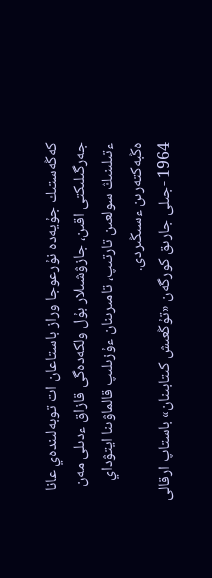كەڭەستىك جۇيەدە نۇرعوجا وراز باستاعان ات توبەلىندەي عانا جەرگىلىكتى اقىن، جازۋشىلار بۇل ولكەدەگى قازاق ءدىلى مەن ءتىلىنىڭ سولعىن تارتىپ، تامىرىنان ءۇزىلىپ قالماۋىنا ايتۋداي ەڭبەكتەرىن ءسىڭىردى.
1964 -جىلى جارىق كورگەن «تۇڭعىش كىتابىنان» باستاپ ارقالى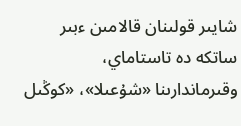شايىر قولىنان قالامىن ءبىر ساتكە دە تاستاماي، وقىرماندارىنا «شۇعىلا»، «كوڭىل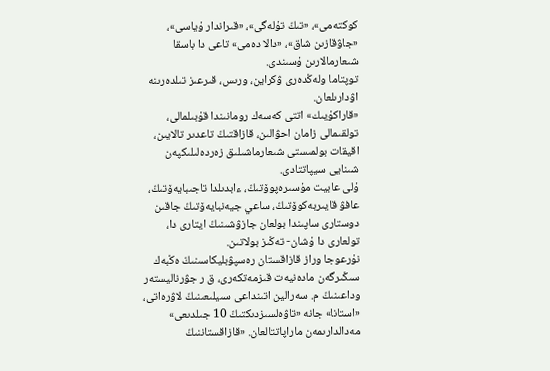كوكتەمى»، «تىڭ تۇلەگى»، «قىراندار ۇياسى»، «جاۋقازىن شاق»، «دالا دەمى» تاعى دا باسقا شىعارمالارىن ۇسىندى.
توپتاما ولەڭدەرى ۋكراين، ورىس، قىرعىز تىلدەرىنە اۋدارىلعان.
«قاراكۇيىك» اتتى كەسەك رومانىندا قۇبىلمالى، تولقىمالى زامان احۋالىن، قازاقتىڭ تاعدىر تالايىن، اقيقات بولمىستى شىعارماشىلىق زەردەلىلىكپەن شىنايى سيپاتتادى.
ۇلى عابيت مۇسىرەپوۆتىڭ، ءابدىلدا تاجىبايەۆتىڭ، عافۋ قايىربەكوۆتىڭ، ساعي جيەنبايەۆتىڭ جاقىن دوستارى ساپىندا بولعان جازۋشىنىڭ ايتارى دا، تولعارى دا ۇشان- تەڭىز بولاتىن.
نۇرعوجا وراز قازاقستان رەسپۋبليكاسىنىڭ ەڭبەك سىڭىرگەن مادەنيەت قىزمەتكەرى، ق ر جۋرناليستەر وداعىنىڭ م. سەرالين اتىنداعى سىيلىعىنىڭ لاۋرەاتى، «استانا» جانە «تاۋەلسىزدىكتىڭ 10 جىلدىعى» مەدالدارىمەن ماراپاتتالعان. «قازاقستاننىڭ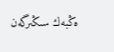ەڭبەك سىڭىرگەن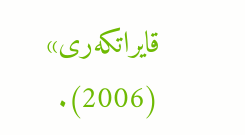قايراتكەرى» (2006).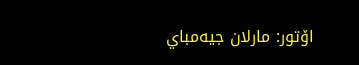اۆتور: مارلان جيەمباي